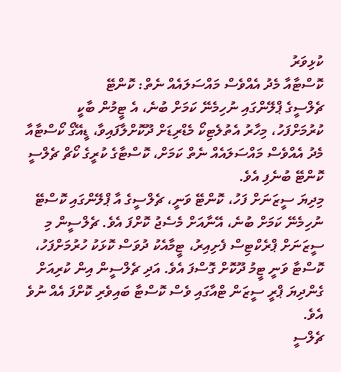ކުޅިވަރު
ކޮސްޓާއާ މެދު އެއްވެސް މައްސަލައެއް ނެތް: ކޮންޓޭ
ޗެލްސީގެ ޕްލޭންގައި ނުހިމެނޭ ކަމަށް ބުނެ، އެ ޓީމުން ބާކީ ކުރުމަށްފަހު، މިހާރު އެތުލެޓިކޯ މެޑްރިޑަށް ދޫކޮށްލާފައިވާ، ޑީއޭގޯ ކޯސްޓާއާ މެދު އެއްވެސް މައްސަލައެއް ނެތް ކަމަށް، ކޮސްޓާގެ ކުރީގެ ކޯޗް ޗެލްސީ ކޮންޓޭ ބުނެފި އެވެ.
މިދިޔަ ސީޒަނަށް ފަހު، ކޮންޓޭ ވަނީ، ޗެލްސީގެ އާ ޕްލޭންގައި ކޮސްޓޭ ނުހިމެނޭ ކަމަށް ބުނެ، އޭނާއަށް މެސެޖު ކޮށްފަ އެވެ. ޗެލްސީން މި ސީޒަނަށް ޕްރެކްޓިސް ފެށިއިރު، ޓީމާއެކު ދުވަސް ކޮޅަކު ހުރުމަށްފަހު، ކޮސްޓާ ވަނީ ޓީމު ދޫކޮށް ގޮސްފަ އެވެ. އަދި ޗެލްސީން އިން ކުރިއަށް ގެންދިޔަ ޕްރީ ސީޒަން ޓްއާގައި ވެސް ކޮސްޓާ ބައިވެރި ކޮށްފަ އެއް ނުވެ އެވެ.
ޗެލްސީ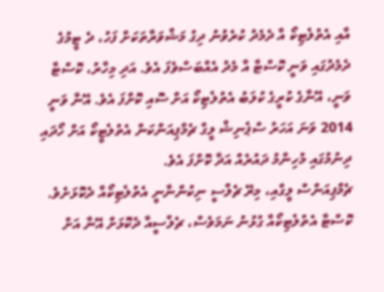އާއި އެތުލެޓިކޯ އާ ދެމެދު ކުރެވުނު ދިގު މަޝްވަރާތަކަށް ފަހު، ދެ ޓީމުގެ ދެމެދުގައި ވަނީ ކޮސްޓާ އާ މެދު އެއްބަސްވެފަ އެވެ. އަދި މިހާރު، ކޮސްޓާ ވަނީ، އޭނާގެ ކުރީގެ ކުލަބު އެތުލެޓިކޯ އަށް ސޮއި ކޮށްފަ އެވެ. އޭނާ ވަނީ 2014 ވަނަ އަހަރު ސްޕެނިޝް ލީގް ޗެމްޕިއަންކަން އެތުލެޓީކޯ އަށް ހޯދައި ދިނުމުގައި މުހިންމު ދައުރެއް އަދާ ކޮށްފަ އެވެ.
ޗެމްޕިއަންސް ލީގްއި، މިރޭ ޗެލްސީ ނިކުންނާނީ އެތުލެޓިކޯއާ ދެކޮޅަށެވެ. ކޮސްޓާ އެތުލެޓިކޯއާ ގުޅުނު ނަމަވެސް، ޗެލްސީއާ ދެކޮޅަށް އޭނާ އަށް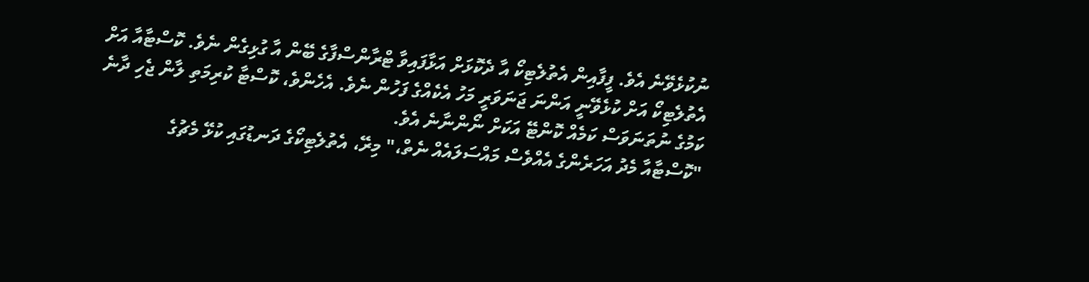ނުކުޅެވޭނެ އެވެ. ފީފާއިން އެތުލެޓިކޯ އާ ދެކޮޅަށް އަޅާފައިވާ ޓްރާންސްފާގެ ބޭން އާ ގުޅިގެން ނެވެ. ކޮސްޓާއާ އަށް އެތުލެޓިކޯ އަށް ކުޅެވޭނީ އަންނަ ޖަނަވަރީ މަހު އެކެއްގެ ފަހުން ނެވެ. އެހެންވެ، ކޮސްޓާ ކުރިމަތި ލާން ޖެހި ދާނެ ކަމުގެ ނުތަނަވަސް ކަމެއް ކޮންޓޭ އަކަށް ނޯންނާނެ އެވެ.
"ކޮސްޓާއާ މެދު އަހަރެންގެ އެއްވެސް މައްސަލައެއް ނެތް،" މިރޭ، އެތުލެޓިކޯގެ ދަނޑުގައި ކުޅޭ މެޗުގެ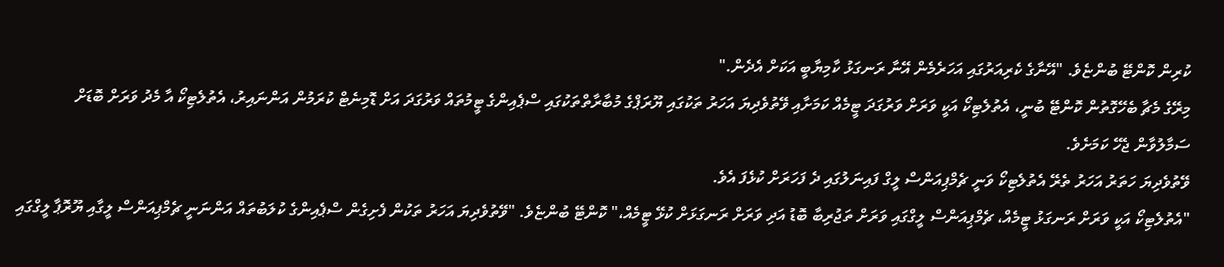ކުރިން ކޮންޓޭ ބުންޏެވެ. "އޭނާގެ ކެރިއަރުގައި އަހަރެމެން އޭނާ ރަނގަޅު ކާމިޔާބީ އަކަށް އެދެން."
މިރޭގެ މެޗާ ބެހޭގޮތުން ކޮންޓޭ ބުނީ، އެތުލެޓިކޯ އަކީ ވަރަށް ވަރުގަދަ ޓީމެއް ކަމަށާއި ވޭތުވެދިޔަ އަހަރު ތަކުގައި ޔޫރަޕްގެ މުބާރާތްތަކުގައި ސްޕެއިންގެ ޓީމުތައް ވަރުގަދަ އަށް ޑޮމިނެޓް ކުރަމުން އަންނައިރު، އެތުލެޓިކޯ އާ މެދު ވަރަށް ބޮޑަށް ސަމާލުވާން ޖެހޭ ކަމަށެވެ.
ވޭތުވެދިޔަ ހަތަރު އަހަރު ތެރޭ އެތުލެޓިކޯ ވަނީ ޗެމްޕިއަންސް ލީގް ފައިނަލުގައި ދެ ފަހަރަށް ކުޅެފަ އެވެ.
"އެތުލެޓިކޯ އަކީ ވަރަށް ރަނގަޅު ޓީމެއް، ޗެމްޕިއަންސް ލީގްގައި ވަރަށް ތަޖުރިބާ ބޮޑު އަދި ވަރަށް ރަނގަޅަށް ކުޅޭ ޓީމެއް،" ކޮންޓޭ ބުންޏެވެ. "ވޭތުވެދިޔަ އަހަރު ތަކުން ފެށިގެން ސްޕެއިންގެ ކުލަބުތައް އަންނަނީ ޗެމްޕިއަންސް ލީގާއި ޔޫރޮޕާ ލީގްގައި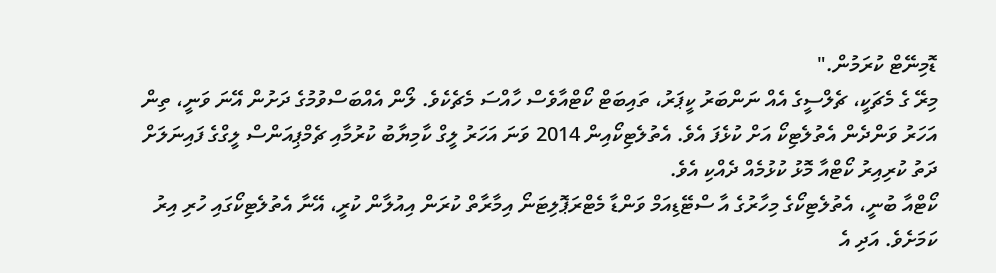ޑޮމިނޭޓް ކުރަމުން."
މިރޭ ގެ މެޗަކީ، ޗެލްސީގެ އެއް ނަންބަރު ކީޕަރު، ތައިބަޓް ކޯޓްއާވެސް ހާއްސަ މެޗެކެވެ. ލޯން އެއްބަސްވުމުގެ ދަށުން އޭނަ ވަނީ، ތިން އަހަރު ވަންދެން އެތުލެޓިކޯ އަށް ކުޅެފަ އެވެ. އެތުލެޓިކޯއިން 2014 ވަނަ އަހަރު ލީގް ކާމިޔާބު ކުރުމާއި ޗެމްޕިއަންސް ލީގްގެ ފައިނަލަށް ދަތު ކުރިއިރު ކޯޓްއާ މޮޅު ކުޅުމެއް ދެއްކި އެވެ.
ކޯޓްއާ ބުނީ، އެތުލެޓިކޯގެ މިހާރުގެ އާ ސްޓޭޑިއަމް ވަންޑާ މެޓްރަޕޮލިޓަނޯ އިމާރާތް ކުރަން އިއުލާން ކުރީ، އޭނާ އެތުލެޓިކޯގައި ހުރި އިރު ކަމަށެވެ. އަދި އެ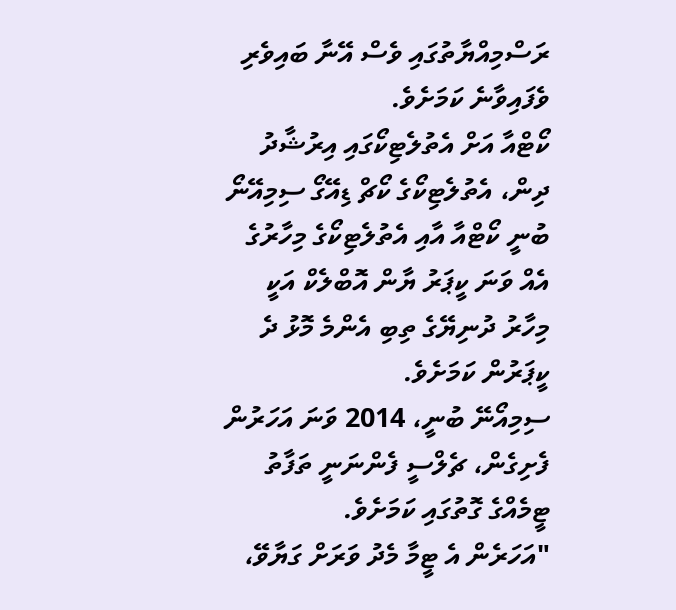ރަސްމިއްޔާތުގައި ވެސް އޭނާ ބައިވެރި ވެފައިވާނެ ކަމަށެވެ.
ކޯޓްއާ އަށް އެތުލެޓިކޯގައި އިރުޝާދު ދިން، އެތުލެޓިކޯގެ ކޯޗް ޑިއޭގޯ ސިމިއޭނޯ ބުނީ ކޯޓްއާ އާއި އެތުލެޓިކޯގެ މިހާރުގެ އެއް ވަނަ ކީޕަރު ޔާން އޮބްލެކް އަކީ މިހާރު ދުނިޔޭގެ ތިބި އެންމެ މޮޅު ދެ ކީޕަރުން ކަމަށެވެ.
ސިމިއޯނޭ ބުނީ، 2014 ވަނަ އަހަރުން ފެށިގެން، ޗެލްސީ ފެންނަނީ ތަފާތު ޓީމެއްގެ ގޮތުގައި ކަމަށެވެ.
"އަހަރެން އެ ޓީމާ މެދު ވަރަށް ގަޔާވޭ،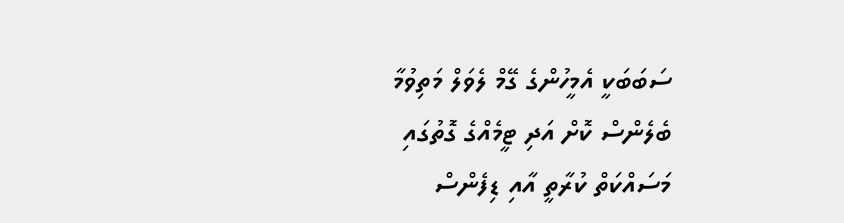ސަބަބަކީ އެމީހުންގެ ގޭމް ލެވަލް މަތިވުމާ ބެލެންސް ކޮށް އަދި ޓީމެއްގެ ގޮތުގައި މަސައްކަތް ކުރާތީ އާއި ޑިފެންސް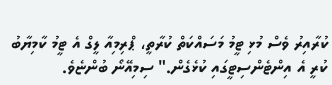ކުރާއިރު ވެސް މުޅި ޓީމު މަސައްކަތް ކުރާތީ، ޕްރިމިއާ ލީގް އެ ޓީމު ކާމިޔާބު ކުރީ އެ އިންޓެންސިޓީގައި ކުޅެގެން." ސިމިއޭނޯ ބުންޏެވެ.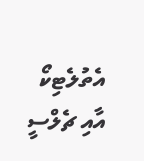އެތުލެޓިކޯ އާއި ޗެލްސީ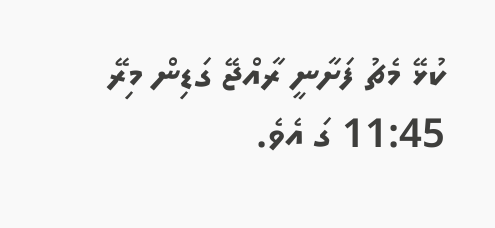ކުޅޭ މެޗު ފަށާނީ ރާއްޖޭ ގަޑިން މިރޭ 11:45 ގަ އެވެ.